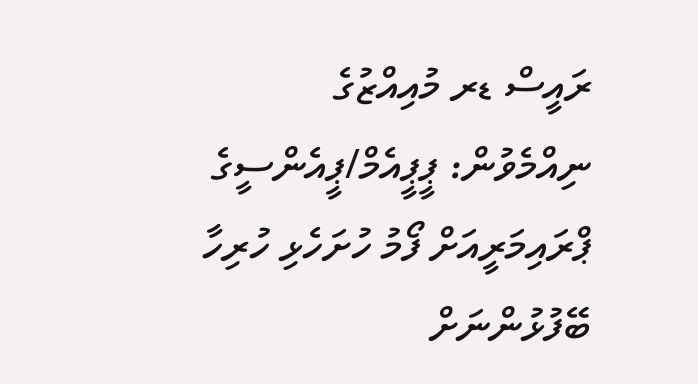ރައީސް ޑރ މުއިއްޒުގެ ނިއްމެވުން: ޕީޕީއެމް/ޕީއެންސީގެ ޕްރައިމަރީއަށް ފޯމު ހުށަހެޅި ހުރިހާ ބޭފުޅުންނަށް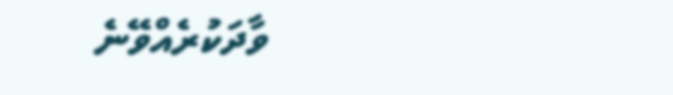ވާދަކުރެއްވޭނެ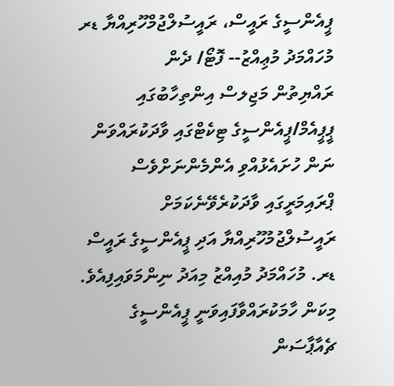ޕީއެންސީގެ ރައީސް، ރައީސުލްޖުމްހޫރިއްޔާ ޑރ މުހައްމަދު މުޢިއްޒު-- ފޮޓޯ/ ދެން
ރައްޔިތުން މަޖިލސް އިންތިހާބުގައި ޕީޕީއެމް/ޕީއެންސީގެ ޓިކެޓްގައި ވާދަކުރައްވަން ނަން ހުށައެޅުއްވި އެންމެންނަށްވެސް ޕްރައިމަރީގައި ވާދަކުރެވޭނެކަމަށް ރައީސުލްޖުމުހޫރިއްޔާ އަދި ޕީއެންސީގެ ރައީސް ޑރ. މުހައްމަދު މުއިއްޒު މިއަދު ނިންމަވައިފިއެވެ.
މިކަން ހާމަކުރައްވާފައިވަނީ ޕީއެންސީގެ ޗެއާޕާސަން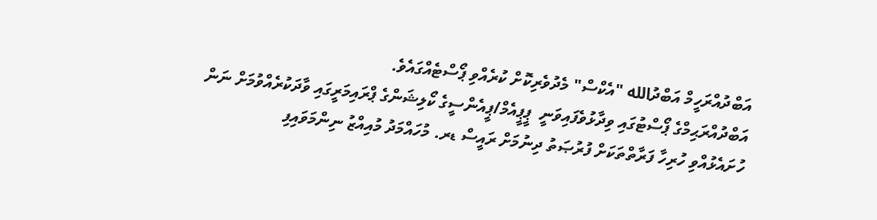އަބްދުއްރަހީމް އަބްދުالله "އެކްސް" މެދުވެރިކޮށް ކުރެއްވި ޕޯސްޓެއްގައެވެ.
އަބްދުއްރަޙިމްގެ ޕޯސްޓުގައި ވިދާޅުވެފައިވަނީ  ޕީޕީއެމް/ޕީއެންސީގެ ކޯލިޝަންގެ ޕްރައިމަރީގައި ވާދަކުރެއްވުމަށް ނަން ހުށައެޅުއްވި ހުރިހާ ފަރާތްތަކަށް ފުރުޞަތު ދިނުމަށް ރައީސް ޑރ. މުހައްމަދު މުއިއްޒު ނިންމަވައިފި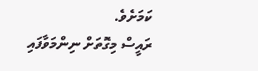ކަމަށެވެ.
ރައީސް މިގޮތަށް ނިންމަވާފައި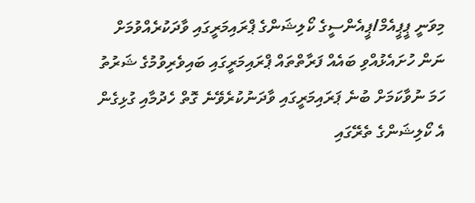މިވަނީ ޕީޕީއެމް/ޕީއެންސީގެ ކޯލިޝަންގެ ޕްރައިމަރީގައި ވާދަކުރެއްވުމަށް ނަން ހުށައެޅުއްވި ބައެއް ފަރާތްތައް ޕްރައިމަރީގައި ބައިވެރިވުމުގެ ޝަރުތު ހަމަ ނުވާކަމަށް ބުނެ ޕަރައިމަރީގައި ވާދަނުކުރެވޭނެ ގޮތް ހެދުމާއި ގުޅިގެން އެ ކޯލިޝަންގެ ތެރޭގައި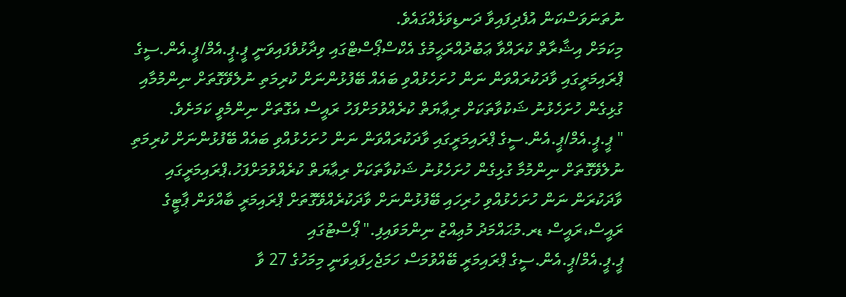ނުތަނަވަސްކަން އުފެދިފައިވާ ދަނޑިވަޅެއްގައެވެ.
މިކަމަށް އިޝާރާތް ކުރައްވާ ޢަބުދުއްރަޙީމުގެ އެކްސްޕޯސްޓްގައި ވިދާޅުވެފައިވަނީ ޕީ.ޕީ.އެމް/ޕީ.އެން.ސީގެ ޕްރައިމަރީގައި ވާދަކުރައްވަން ނަން ހުށަހެޅުއްވި ބައެއް ބޭފުޅުންނަށް ކުރިމަތި ނުލެވޭގޮތަށް ނިންމުމާއި ގުޅިގެން ހުށަހެޅުނު ޝަކުވާތަކަށް ރިޢާޔަތް ކުރެއްވުމަށްފަހު ރައީސް އެގޮތަށް ނިންމެވީ ކަމަށެވެ.
" ޕީ.ޕީ.އެމް/ޕީ.އެން.ސީގެ ޕްރައިމަރީގައި ވާދަކުރައްވަން ނަން ހުށަހެޅުއްވި ބައެއް ބޭފުޅުންނަށް ކުރިމަތި ނުލެވޭގޮތަށް ނިންމުމާ ގުޅިގެން ހުށަހެޅުނު ޝަކުވާތަކަށް ރިޢާޔަތް ކުރެއްވުމަށްފަހު،ޕްރައިމަރީގައި ވާދަކުރަން ނަން ހުށަހެޅުއްވި ހުރިހައި ބޭފުޅުންނަށް ވާދަކުރެއްވޭގޮތަށް ޕްރައިމަރީ ބާއްވަން ޕާޓީގެ ރައީސް،ރައީސް ޑރ.މުޙައްމަދު މުޢިއްޒު ނިންމަވައިފި." ޕޯސްޓުގައި
ޕީ.ޕީ.އެމް/ޕީ.އެން.ސީގެ ޕްރައިމަރީ ބޭއްވުމަސް ހަމަޖެހިފައިވަނީ މިމަހުގެ 27 ވާ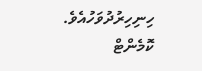ހިނިހިރުދުވަހުއެވެ.
ކޮމެންޓް